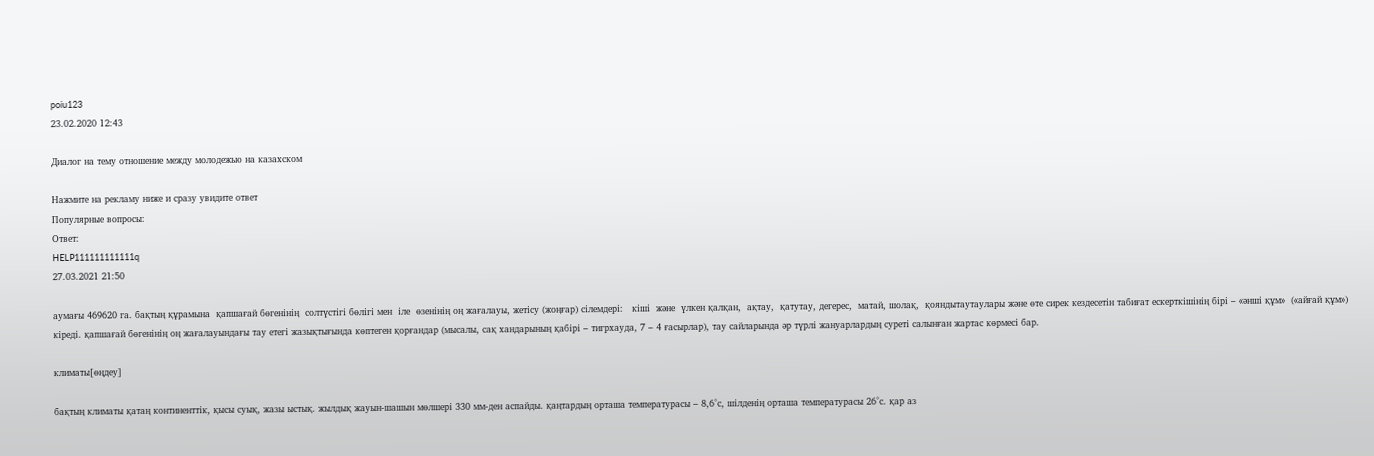poiu123
23.02.2020 12:43

Диалог на тему отношение между молодежью на казахском

Нажмите на рекламу ниже и сразу увидите ответ
Популярные вопросы:
Ответ:
HELP111111111111q
27.03.2021 21:50

аумағы 469620 га. бақтың құрамына  қапшағай бөгенінің  солтүстігі бөлігі мен  іле  өзенінің оң жағалауы, жетісу (жоңғар) сілемдері:   кіші  және  үлкен қалқан,  ақтау,  қатутау, дегерес,  матай, шолақ,  қояндытаутаулары және өте сирек кездесетін табиғат ескерткішінің бірі – «әнші құм»  («айғай құм») кіреді. қапшағай бөгенінің оң жағалауындағы тау етегі жазықтығында көптеген қорғандар (мысалы, сақ хандарының қабірі – тигрхауда, 7 – 4 ғасырлар), тау сайларында әр түрлі жануарлардың суреті салынған жартас көрмесі бар.

климаты[өңдеу]

бақтың климаты қатаң континенттік, қысы суық, жазы ыстық. жылдық жауын-шашын мөлшері 330 мм-ден аспайды. қаңтардың орташа температурасы – 8,6°с, шілденің орташа температурасы 26°с. қар аз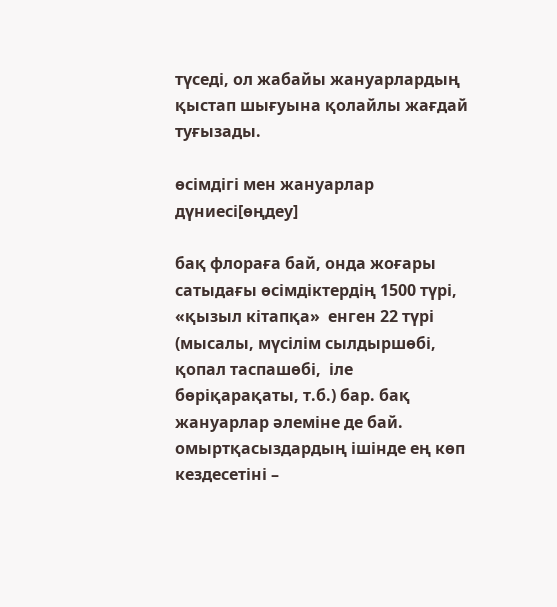түседі, ол жабайы жануарлардың қыстап шығуына қолайлы жағдай туғызады.

өсімдігі мен жануарлар дүниесі[өңдеу]

бақ флораға бай, онда жоғары сатыдағы өсімдіктердің 1500 түрі, «қызыл кітапқа»  енген 22 түрі (мысалы, мүсілім сылдыршөбі, қопал таспашөбі,  іле бөріқарақаты, т.б.) бар. бақ жануарлар әлеміне де бай. омыртқасыздардың ішінде ең көп кездесетіні –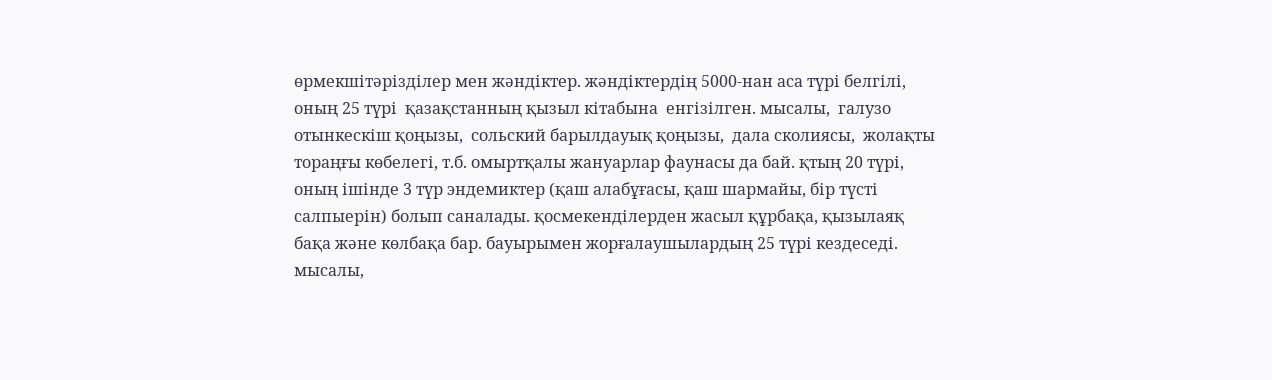өрмекшітәрізділер мен жәндіктер. жәндіктердің 5000-нан аса түрі белгілі, оның 25 түрі  қазақстанның қызыл кітабына  енгізілген. мысалы,  галузо отынкескіш қоңызы,  сольский барылдауық қоңызы,  дала сколиясы,  жолақты тораңғы көбелегі, т.б. омыртқалы жануарлар фаунасы да бай. қтың 20 түрі, оның ішінде 3 түр эндемиктер (қаш алабұғасы, қаш шармайы, бір түсті салпыерін) болып саналады. қосмекенділерден жасыл құрбақа, қызылаяқ бақа және көлбақа бар. бауырымен жорғалаушылардың 25 түрі кездеседі. мысалы,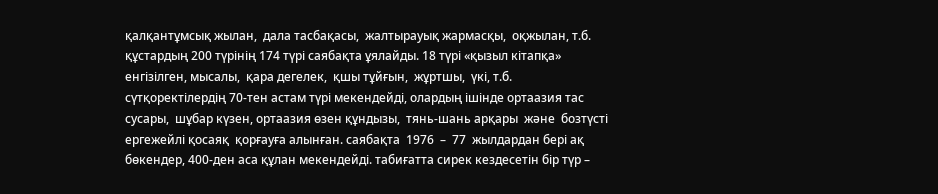қалқантұмсық жылан,  дала тасбақасы,  жалтырауық жармасқы,  оқжылан, т.б. құстардың 200 түрінің 174 түрі саябақта ұялайды. 18 түрі «қызыл кітапқа» енгізілген, мысалы,  қара дегелек,  қшы тұйғын,  жұртшы,  үкі, т.б. сүтқоректілердің 70-тен астам түрі мекендейді, олардың ішінде ортаазия тас сусары,  шұбар күзен, ортаазия өзен құндызы,  тянь-шань арқары  және  бозтүсті ергежейлі қосаяқ  қорғауға алынған. саябақта  1976  –  77  жылдардан бері ақ бөкендер, 400-ден аса құлан мекендейді. табиғатта сирек кездесетін бір түр –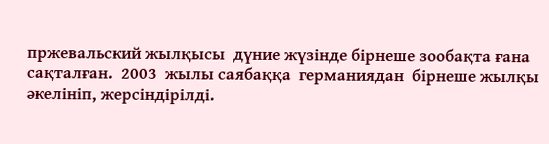пржевальский жылқысы  дүние жүзінде бірнеше зообақта ғана сақталған.  2003  жылы саябаққа  германиядан  бірнеше жылқы әкелініп, жерсіндірілді.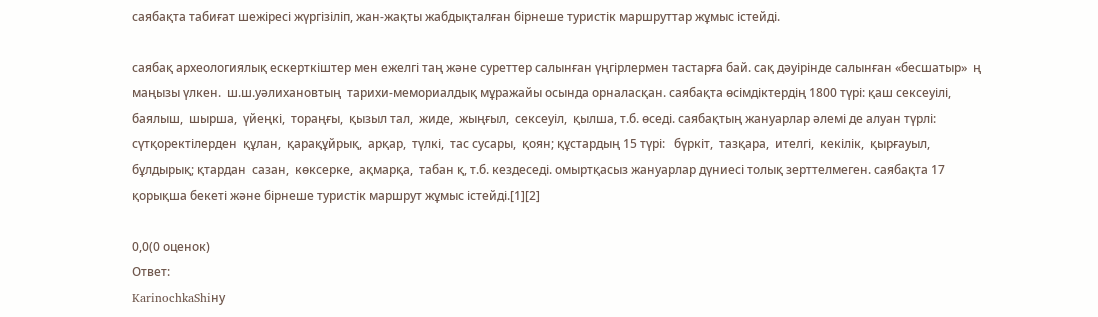саябақта табиғат шежіресі жүргізіліп, жан-жақты жабдықталған бірнеше туристік маршруттар жұмыс істейді.

саябақ археологиялық ескерткіштер мен ежелгі таң және суреттер салынған үңгірлермен тастарға бай. сақ дәуірінде салынған «бесшатыр»  ң маңызы үлкен.  ш.ш.уәлихановтың  тарихи-мемориалдық мұражайы осында орналасқан. саябақта өсімдіктердің 1800 түрі: қаш сексеуілі,  баялыш,  шырша,  үйеңкі,  тораңғы,  қызыл тал,  жиде,  жыңғыл,  сексеуіл,  қылша, т.б. өседі. саябақтың жануарлар әлемі де алуан түрлі: сүтқоректілерден  құлан,  қарақұйрық,  арқар,  түлкі,  тас сусары,  қоян; құстардың 15 түрі:   бүркіт,  тазқара,  ителгі,  кекілік,  қырғауыл,  бұлдырық; қтардан  сазан,  көксерке,  ақмарқа,  табан қ, т.б. кездеседі. омыртқасыз жануарлар дүниесі толық зерттелмеген. саябақта 17 қорықша бекеті және бірнеше туристік маршрут жұмыс істейді.[1][2]

0,0(0 оценок)
Ответ:
KarinochkaShiну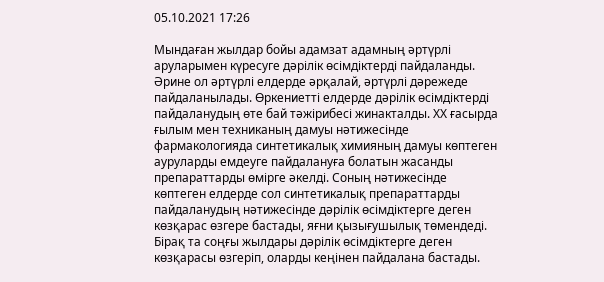05.10.2021 17:26

Мындаған жылдар бойы адамзат адамның әртүрлі аруларымен күресуге дәрілік өсімдіктерді пайдаланды. Әрине ол әртүрлі елдерде әрқалай, әртүрлі дәрежеде пайдаланылады. Өркениетті елдерде дәрілік өсімдіктерді пайдаланудың өте бай тәжірибесі жинакталды. ХХ ғасырда ғылым мен техниканың дамуы нәтижесінде фармакологияда синтетикалық химияның дамуы көптеген ауруларды емдеуге пайдалануға болатын жасанды препараттарды өмірге әкелді. Соның нәтижесінде көптеген елдерде сол синтетикалық препараттарды пайдаланудың нәтижесінде дәрілік өсімдіктерге деген көзқарас өзгере бастады, яғни қызығушылық төмендеді. Бірақ та соңғы жылдары дәрілік өсімдіктерге деген көзқарасы өзгеріп, оларды кеңінен пайдалана бастады.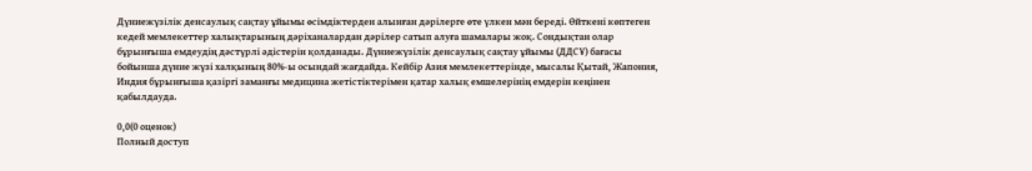Дүниежүзілік денсаулық сақтау ұйымы өсімдіктерден алынған дәрілерге өте үлкен мән береді. Өйткені көптеген кедей мемлекеттер халықтарының дәріханалардан дәрілер сатып алуға шамалары жоқ. Сондықтан олар бұрынғыша емдеудің дәстүрлі әдістерін қолданады. Дүниежүзілік денсаулық сақтау ұйымы (ДДСҰ) бағасы бойынша дүние жүзі халқының 80%-ы осындай жағдайда. Кейбір Азия мемлекеттерінде, мысалы Қытай, Жапония, Индия бұрынғыша қазіргі заманғы медицина жетістіктерімен қатар халық емшелерінің емдерін кеңінен қабылдауда.

0,0(0 оценок)
Полный доступ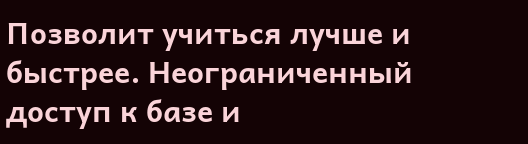Позволит учиться лучше и быстрее. Неограниченный доступ к базе и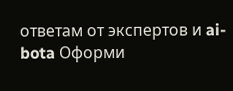ответам от экспертов и ai-bota Оформи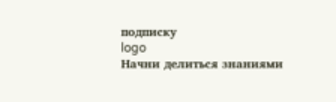подписку
logo
Начни делиться знаниями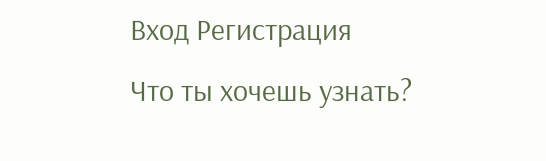Вход Регистрация
Что ты хочешь узнать?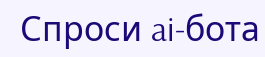Спроси ai-бота